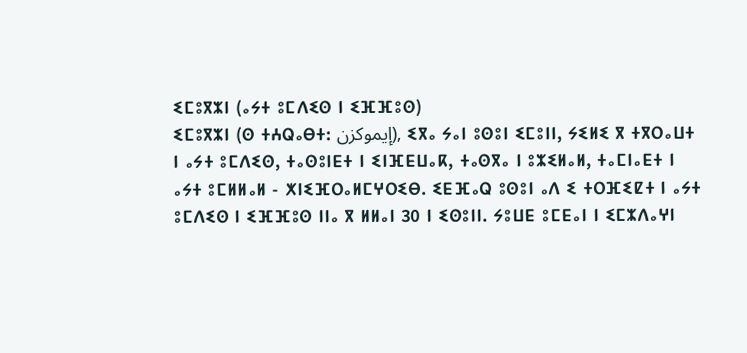ⵉⵎⵓⴳⵣⵏ (ⴰⵢⵜ ⵓⵎⴷⵉⵙ ⵏ ⵉⴼⴼⵓⵙ)
ⵉⵎⵓⴳⵣⵏ (ⵙ ⵜⵄⵕⴰⴱⵜ: إيموكزن), ⵉⴳⴰ ⵢⴰⵏ ⵓⵙⵓⵏ ⵉⵎⵓⵏⵏ, ⵢⵉⵍⵉ ⴳ ⵜⴳⵔⴰⵡⵜ ⵏ ⴰⵢⵜ ⵓⵎⴷⵉⵙ, ⵜⴰⵙⵓⵏⴹⵜ ⵏ ⵉⵏⴼⴹⵡⴰⴽ, ⵜⴰⵙⴳⴰ ⵏ ⵓⵣⵉⵍⴰⵍ, ⵜⴰⵎⵏⴰⴹⵜ ⵏ ⴰⵢⵜ ⵓⵎⵍⵍⴰⵍ - ⵅⵏⵉⴼⵔⴰⵍⵎⵖⵔⵉⴱ. ⵉⴹⴼⴰⵕ ⵓⵙⵓⵏ ⴰⴷ ⵉ ⵜⵔⴼⵉⵇⵜ ⵏ ⴰⵢⵜ ⵓⵎⴷⵉⵙ ⵏ ⵉⴼⴼⵓⵙ ⵏⵏⴰ ⴳ ⵍⵍⴰⵏ 30 ⵏ ⵉⵙⵓⵏⵏ. ⵢⵓⵡⴹ ⵓⵎⴹⴰⵏ ⵏ ⵉⵎⵣⴷⴰⵖⵏ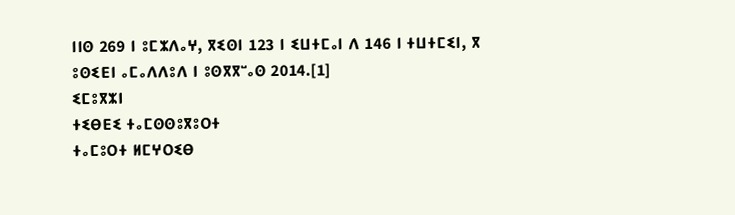ⵏⵏⵙ 269 ⵏ ⵓⵎⵣⴷⴰⵖ, ⴳⵉⵙⵏ 123 ⵏ ⵉⵡⵜⵎⴰⵏ ⴷ 146 ⵏ ⵜⵡⵜⵎⵉⵏ, ⴳ ⵓⵙⵉⴹⵏ ⴰⵎⴰⴷⴷⵓⴷ ⵏ ⵓⵙⴳⴳⵯⴰⵙ 2014.[1]
ⵉⵎⵓⴳⵣⵏ
ⵜⵉⴱⴹⵉ ⵜⴰⵎⵙⵙⵓⴳⵓⵔⵜ
ⵜⴰⵎⵓⵔⵜ ⵍⵎⵖⵔⵉⴱ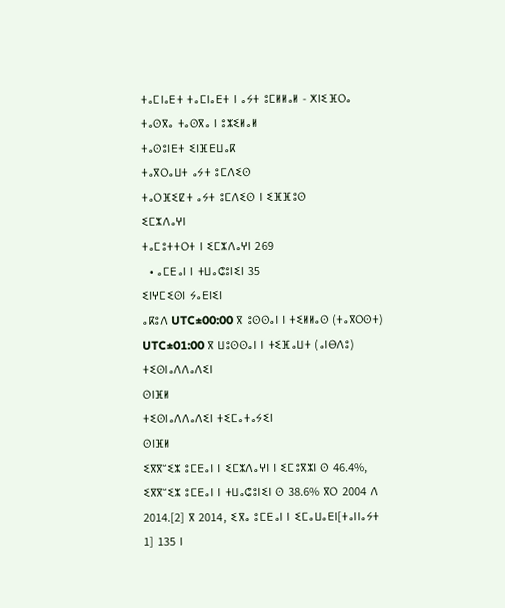ⵜⴰⵎⵏⴰⴹⵜ ⵜⴰⵎⵏⴰⴹⵜ ⵏ ⴰⵢⵜ ⵓⵎⵍⵍⴰⵍ - ⵅⵏⵉⴼⵔⴰ
ⵜⴰⵙⴳⴰ ⵜⴰⵙⴳⴰ ⵏ ⵓⵣⵉⵍⴰⵍ
ⵜⴰⵙⵓⵏⴹⵜ ⵉⵏⴼⴹⵡⴰⴽ
ⵜⴰⴳⵔⴰⵡⵜ ⴰⵢⵜ ⵓⵎⴷⵉⵙ
ⵜⴰⵔⴼⵉⵇⵜ ⴰⵢⵜ ⵓⵎⴷⵉⵙ ⵏ ⵉⴼⴼⵓⵙ
ⵉⵎⵣⴷⴰⵖⵏ
ⵜⴰⵎⵓⵜⵜⵔⵜ ⵏ ⵉⵎⵣⴷⴰⵖⵏ 269
  • ⴰⵎⴹⴰⵏ ⵏ ⵜⵡⴰⵛⵓⵏⵉⵏ 35
ⵉⵏⵖⵎⵉⵙⵏ ⵢⴰⴹⵏⵉⵏ
ⴰⴽⵓⴷ UTC±00:00 ⴳ ⵓⵙⵙⴰⵏ ⵏ ⵜⵉⵍⵍⴰⵙ (ⵜⴰⴳⵔⵙⵜ)
UTC±01:00 ⴳ ⵡⵓⵙⵙⴰⵏ ⵏ ⵜⵉⴼⴰⵡⵜ (ⴰⵏⴱⴷⵓ)
ⵜⵉⵙⵏⴰⴷⴷⴰⴷⵉⵏ
ⵙⵏⴼⵍ
ⵜⵉⵙⵏⴰⴷⴷⴰⴷⵉⵏ ⵜⵉⵎⴰⵜⴰⵢⵉⵏ
ⵙⵏⴼⵍ
ⵉⴳⴳⵯⵉⵣ ⵓⵎⴹⴰⵏ ⵏ ⵉⵎⵣⴷⴰⵖⵏ ⵏ ⵉⵎⵓⴳⵣⵏ ⵙ 46.4%, ⵉⴳⴳⵯⵉⵣ ⵓⵎⴹⴰⵏ ⵏ ⵜⵡⴰⵛⵓⵏⵉⵏ ⵙ 38.6% ⴳⵔ 2004 ⴷ 2014.[2] ⴳ 2014, ⵉⴳⴰ ⵓⵎⴹⴰⵏ ⵏ ⵉⵎⴰⵡⴰⴹⵏ[ⵜⴰⵏⵏⴰⵢⵜ 1] 135 ⵏ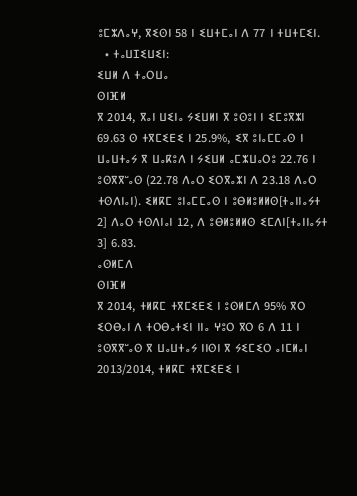ⵓⵎⵣⴷⴰⵖ, ⴳⵉⵙⵏ 58 ⵏ ⵉⵡⵜⵎⴰⵏ ⴷ 77 ⵏ ⵜⵡⵜⵎⵉⵏ.
  • ⵜⴰⵡⵊⵉⵡⵉⵏ:
ⵉⵡⵍ ⴷ ⵜⴰⵔⵡⴰ
ⵙⵏⴼⵍ
ⴳ 2014, ⴳⴰⵏ ⵡⵉⵏⴰ ⵢⵉⵡⵍⵏ ⴳ ⵓⵙⵓⵏ ⵏ ⵉⵎⵓⴳⵣⵏ 69.63 ⵙ ⵜⴳⵎⵉⴹⵉ ⵏ 25.9%, ⵉⴳ ⵓⵏⴰⵎⵎⴰⵙ ⵏ ⵡⴰⵡⵜⴰⵢ ⴳ ⵡⴰⴽⵓⴷ ⵏ ⵢⵉⵡⵍ ⴰⵎⵣⵡⴰⵔⵓ 22.76 ⵏ ⵓⵙⴳⴳⵯⴰⵙ (22.78 ⴷⴰⵔ ⵉⵔⴳⴰⵣⵏ ⴷ 23.18 ⴷⴰⵔ ⵜⵙⴷⵏⴰⵏ). ⵉⵍⴽⵎ ⵓⵏⴰⵎⵎⴰⵙ ⵏ ⵓⴱⵍⵓⵍⵍⵙ[ⵜⴰⵏⵏⴰⵢⵜ 2] ⴷⴰⵔ ⵜⵙⴷⵏⴰⵏ 12, ⴷ ⵓⴱⵍⵓⵍⵍⵙ ⵉⵎⴷⵏ[ⵜⴰⵏⵏⴰⵢⵜ 3] 6.83.
ⴰⵙⵍⵎⴷ
ⵙⵏⴼⵍ
ⴳ 2014, ⵜⵍⴽⵎ ⵜⴳⵎⵉⴹⵉ ⵏ ⵓⵙⵍⵎⴷ 95% ⴳⵔ ⵉⵔⴱⴰⵏ ⴷ ⵜⵔⴱⴰⵜⵉⵏ ⵏⵏⴰ ⵖⵓⵔ ⴳⵔ 6 ⴷ 11 ⵏ ⵓⵙⴳⴳⵯⴰⵙ ⴳ ⵡⴰⵡⵜⴰⵢ ⵏⵏⵙⵏ ⴳ ⵢⵉⵎⵉⵔ ⴰⵏⵎⵍⴰⵏ 2013/2014, ⵜⵍⴽⵎ ⵜⴳⵎⵉⴹⵉ ⵏ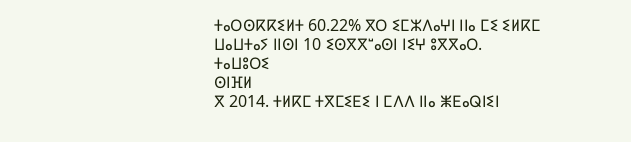ⵜⴰⵔⵙⴽⴽⵉⵍⵜ 60.22% ⴳⵔ ⵉⵎⵣⴷⴰⵖⵏ ⵏⵏⴰ ⵎⵉ ⵉⵍⴽⵎ ⵡⴰⵡⵜⴰⵢ ⵏⵏⵙⵏ 10 ⵉⵙⴳⴳⵯⴰⵙⵏ ⵏⵉⵖ ⵓⴳⴳⴰⵔ.
ⵜⴰⵡⵓⵔⵉ
ⵙⵏⴼⵍ
ⴳ 2014. ⵜⵍⴽⵎ ⵜⴳⵎⵉⴹⵉ ⵏ ⵎⴷⴷ ⵏⵏⴰ ⵥⴹⴰⵕⵏⵉⵏ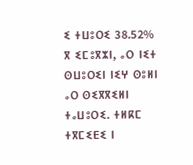ⵉ ⵜⵡⵓⵔⵉ 38.52% ⴳ ⵉⵎⵓⴳⵣⵏ, ⴰⵔ ⵏⵉⵜ ⵙⵡⵓⵔⵉⵏ ⵏⵉⵖ ⵙⵓⵍⵏ ⴰⵔ ⵙⵉⴳⴳⵉⵍⵏ ⵜⴰⵡⵓⵔⵉ. ⵜⵍⴽⵎ ⵜⴳⵎⵉⴹⵉ ⵏ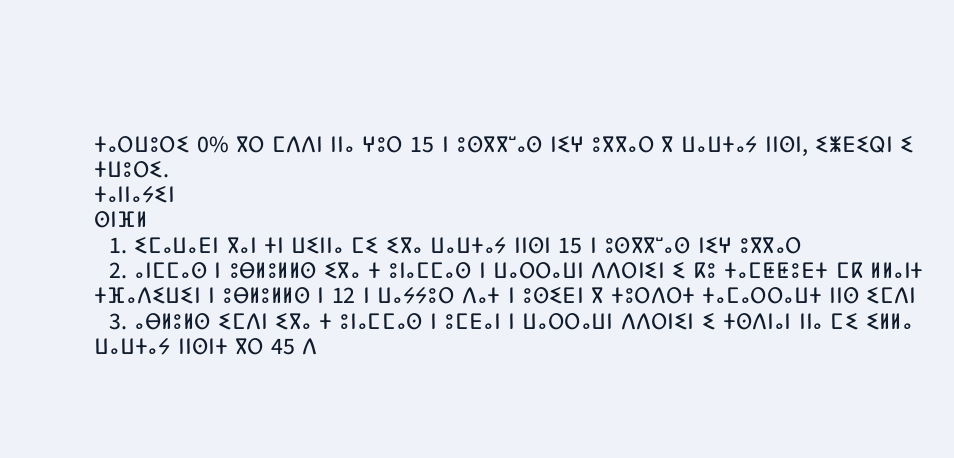ⵜⴰⵔⵡⵓⵔⵉ 0% ⴳⵔ ⵎⴷⴷⵏ ⵏⵏⴰ ⵖⵓⵔ 15 ⵏ ⵓⵙⴳⴳⵯⴰⵙ ⵏⵉⵖ ⵓⴳⴳⴰⵔ ⴳ ⵡⴰⵡⵜⴰⵢ ⵏⵏⵙⵏ, ⵉⵥⴹⵉⵕⵏ ⵉ ⵜⵡⵓⵔⵉ.
ⵜⴰⵏⵏⴰⵢⵉⵏ
ⵙⵏⴼⵍ
  1. ⵉⵎⴰⵡⴰⴹⵏ ⴳⴰⵏ ⵜⵏ ⵡⵉⵏⵏⴰ ⵎⵉ ⵉⴳⴰ ⵡⴰⵡⵜⴰⵢ ⵏⵏⵙⵏ 15 ⵏ ⵓⵙⴳⴳⵯⴰⵙ ⵏⵉⵖ ⵓⴳⴳⴰⵔ
  2. ⴰⵏⵎⵎⴰⵙ ⵏ ⵓⴱⵍⵓⵍⵍⵙ ⵉⴳⴰ ⵜ ⵓⵏⴰⵎⵎⴰⵙ ⵏ ⵡⴰⵔⵔⴰⵡⵏ ⴷⴷⵔⵏⵉⵏ ⵉ ⴽⵓ ⵜⴰⵎⵟⵟⵓⴹⵜ ⵎⴽ ⵍⵍⴰⵏⵜ ⵜⴼⴰⴷⵉⵡⵉⵏ ⵏ ⵓⴱⵍⵓⵍⵍⵙ ⵏ 12 ⵏ ⵡⴰⵢⵢⵓⵔ ⴷⴰⵜ ⵏ ⵓⵙⵉⴹⵏ ⴳ ⵜⵓⵔⴷⵔⵜ ⵜⴰⵎⴰⵔⵔⴰⵡⵜ ⵏⵏⵙ ⵉⵎⴷⵏ
  3. ⴰⴱⵍⵓⵍⵙ ⵉⵎⴷⵏ ⵉⴳⴰ ⵜ ⵓⵏⴰⵎⵎⴰⵙ ⵏ ⵓⵎⴹⴰⵏ ⵏ ⵡⴰⵔⵔⴰⵡⵏ ⴷⴷⵔⵏⵉⵏ ⵉ ⵜⵙⴷⵏⴰⵏ ⵏⵏⴰ ⵎⵉ ⵉⵍⵍⴰ ⵡⴰⵡⵜⴰⵢ ⵏⵏⵙⵏⵜ ⴳⵔ 45 ⴷ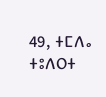49, ⵜⵎⴷⴰ ⵜⵓⴷⵔⵜ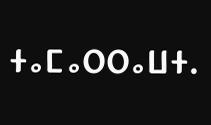ⵜⴰⵎⴰⵔⵔⴰⵡⵜ.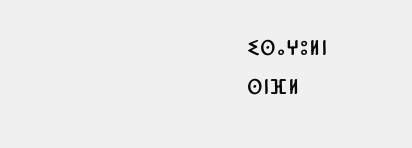ⵉⵙⴰⵖⵓⵍⵏ
ⵙⵏⴼⵍ